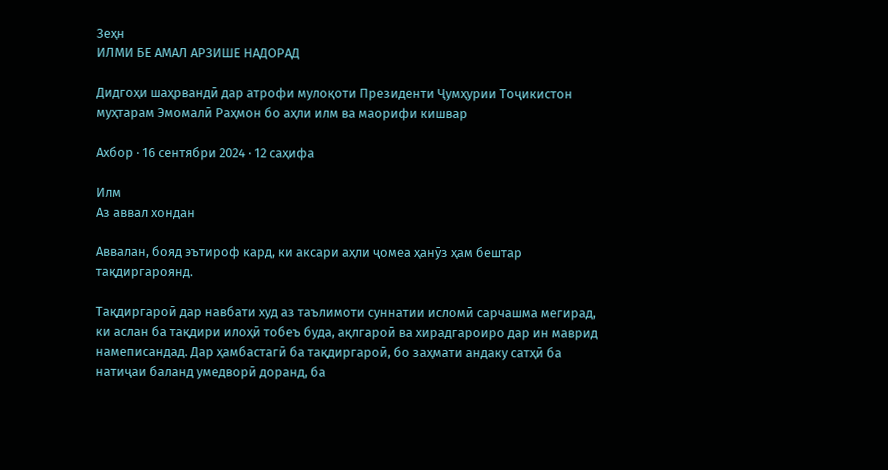Зеҳн
ИЛМИ БЕ АМАЛ АРЗИШЕ НАДОРАД

Дидгоҳи шаҳрвандӣ дар атрофи мулоқоти Президенти Ҷумҳурии Тоҷикистон муҳтарам Эмомалӣ Раҳмон бо аҳли илм ва маорифи кишвар

Ахбор · 16 сентябри 2024 · 12 саҳифа

Илм
Аз аввал хондан

Аввалан, бояд эътироф кард, ки аксари аҳли ҷомеа ҳанӯз ҳам бештар тақдиргароянд.

Тақдиргароӣ дар навбати худ аз таълимоти суннатии исломӣ сарчашма мегирад, ки аслан ба тақдири илоҳӣ тобеъ буда, ақлгароӣ ва хирадгароиро дар ин маврид намеписандад. Дар ҳамбастагӣ ба тақдиргароӣ, бо заҳмати андаку сатҳӣ ба натиҷаи баланд умедворӣ доранд, ба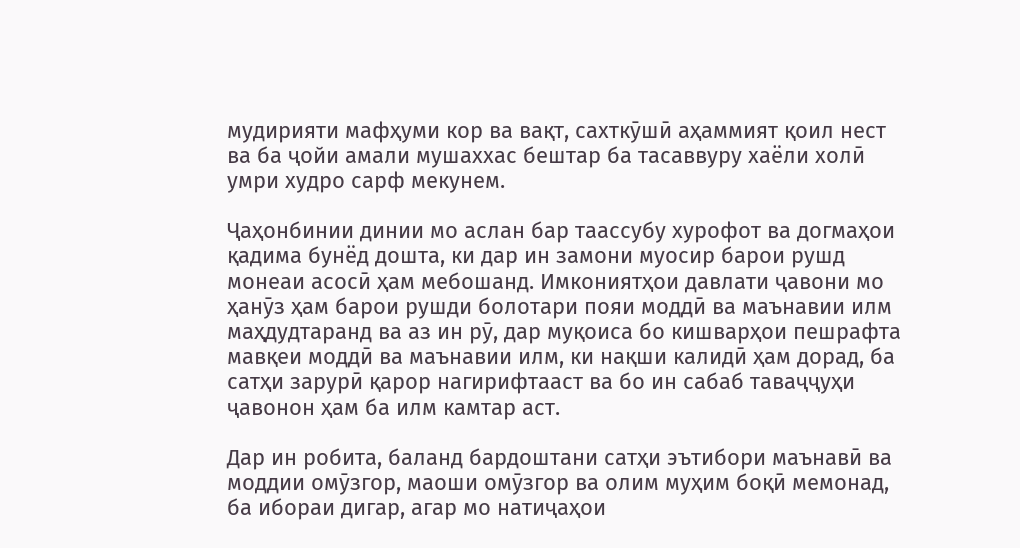мудирияти мафҳуми кор ва вақт, сахткӯшӣ аҳаммият қоил нест ва ба ҷойи амали мушаххас бештар ба тасаввуру хаёли холӣ умри худро сарф мекунем.

Ҷаҳонбинии динии мо аслан бар таассубу хурофот ва догмаҳои қадима бунёд дошта, ки дар ин замони муосир барои рушд монеаи асосӣ ҳам мебошанд. Имкониятҳои давлати ҷавони мо ҳанӯз ҳам барои рушди болотари пояи моддӣ ва маънавии илм маҳдудтаранд ва аз ин рӯ, дар муқоиса бо кишварҳои пешрафта мавқеи моддӣ ва маънавии илм, ки нақши калидӣ ҳам дорад, ба сатҳи зарурӣ қарор нагирифтааст ва бо ин сабаб таваҷҷуҳи ҷавонон ҳам ба илм камтар аст.

Дар ин робита, баланд бардоштани сатҳи эътибори маънавӣ ва моддии омӯзгор, маоши омӯзгор ва олим муҳим боқӣ мемонад, ба ибораи дигар, агар мо натиҷаҳои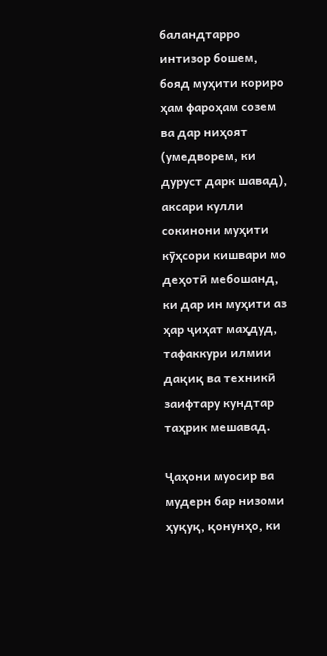баландтарро интизор бошем, бояд муҳити кориро ҳам фароҳам созем ва дар ниҳоят (умедворем, ки дуруст дарк шавад), аксари кулли сокинони муҳити кӯҳсори кишвари мо деҳотӣ мебошанд, ки дар ин муҳити аз ҳар ҷиҳат маҳдуд, тафаккури илмии дақиқ ва техникӣ заифтару кундтар таҳрик мешавад.

Ҷаҳони муосир ва мудерн бар низоми ҳуқуқ, қонунҳо, ки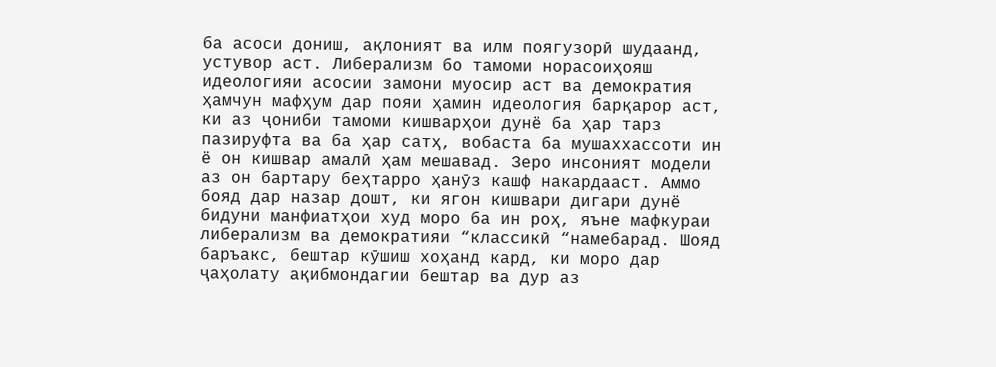ба асоси дониш, ақлоният ва илм поягузорӣ шудаанд, устувор аст. Либерализм бо тамоми норасоиҳояш идеологияи асосии замони муосир аст ва демократия ҳамчун мафҳум дар пояи ҳамин идеология барқарор аст, ки аз ҷониби тамоми кишварҳои дунё ба ҳар тарз пазируфта ва ба ҳар сатҳ, вобаста ба мушаххассоти ин ё он кишвар амалӣ ҳам мешавад. Зеро инсоният модели аз он бартару беҳтарро ҳанӯз кашф накардааст. Аммо бояд дар назар дошт, ки ягон кишвари дигари дунё бидуни манфиатҳои худ моро ба ин роҳ, яъне мафкураи либерализм ва демократияи “классикӣ “намебарад. Шояд баръакс, бештар кӯшиш хоҳанд кард, ки моро дар ҷаҳолату ақибмондагии бештар ва дур аз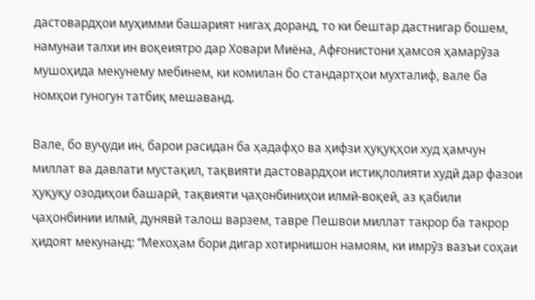дастовардҳои муҳимми башарият нигаҳ доранд, то ки бештар дастнигар бошем, намунаи талхи ин воқеиятро дар Ховари Миёна, Афғонистони ҳамсоя ҳамарӯза мушоҳида мекунему мебинем, ки комилан бо стандартҳои мухталиф, вале ба номҳои гуногун татбиқ мешаванд.

Вале, бо вуҷуди ин, барои расидан ба ҳадафҳо ва ҳифзи ҳуқуқҳои худ ҳамчун миллат ва давлати мустақил, тақвияти дастовардҳои истиқлолияти худӣ дар фазои ҳуқуқу озодиҳои башарӣ, тақвияти ҷаҳонбиниҳои илмӣ-воқеӣ, аз қабили ҷаҳонбинии илмӣ, дунявӣ талош варзем, тавре Пешвои миллат такрор ба такрор ҳидоят мекунанд: “Мехоҳам бори дигар хотирнишон намоям, ки имрӯз вазъи соҳаи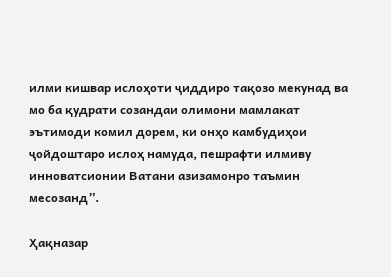илми кишвар ислоҳоти ҷиддиро тақозо мекунад ва мо ба қудрати созандаи олимони мамлакат эътимоди комил дорем, ки онҳо камбудиҳои ҷойдоштаро ислоҳ намуда, пешрафти илмиву инноватсионии Ватани азизамонро таъмин месозанд”.

Ҳақназар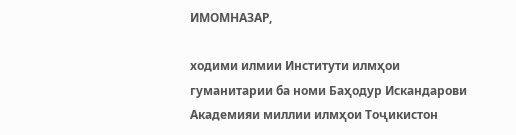ИМОМНАЗАР,

ходими илмии Институти илмҳои гуманитарии ба номи Баҳодур Искандарови Академияи миллии илмҳои Тоҷикистон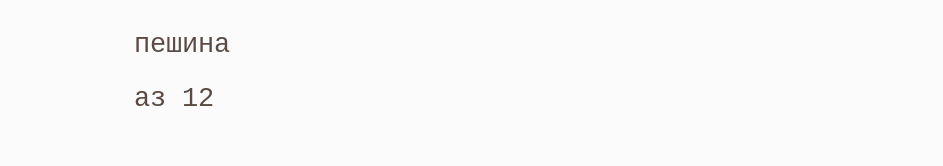пешина
аз 12